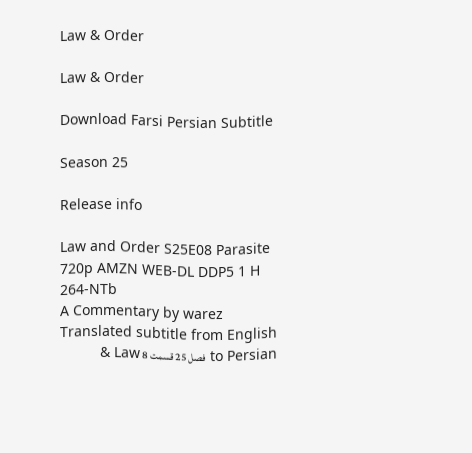Law & Order

Law & Order

Download Farsi Persian Subtitle

Season 25

Release info

Law and Order S25E08 Parasite 720p AMZN WEB-DL DDP5 1 H 264-NTb
A Commentary by warez
Translated subtitle from English to Persian فصل 25 قسمت 8 Law &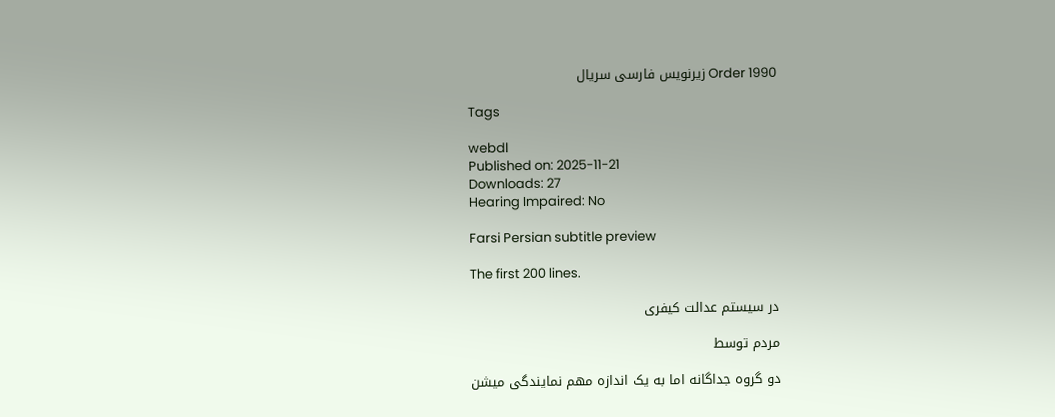Order 1990 زیرنویس فارسی سریال

Tags

webdl
Published on: 2025-11-21
Downloads: 27
Hearing Impaired: No

Farsi Persian subtitle preview

The first 200 lines.

در سیستم عدالت کیفری

مردم توسط

دو گروه جداگانه اما به یک اندازه مهم نمایندگی میشن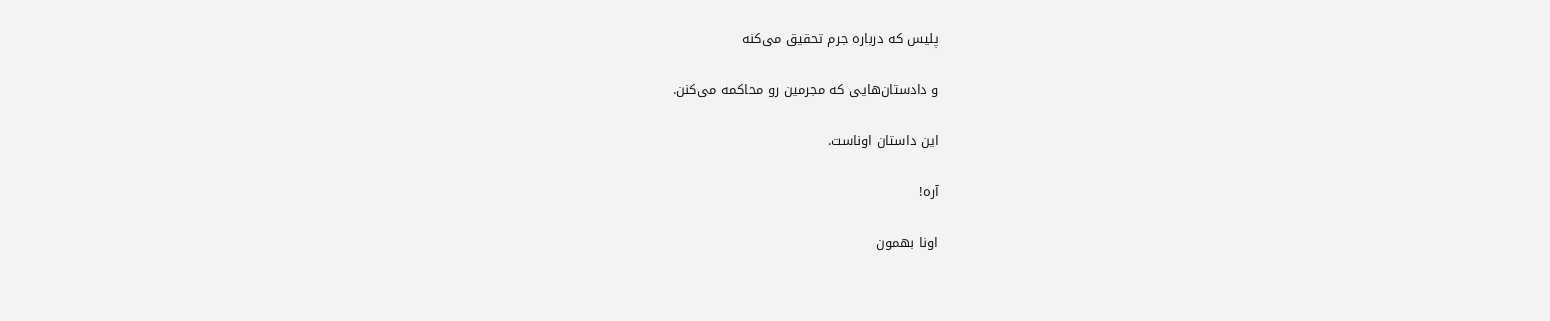پلیس که درباره جرم تحقیق می‌کنه

و دادستان‌هایی که مجرمین رو محاکمه می‌کنن.

این داستان اوناست.

آره!

اونا بهمون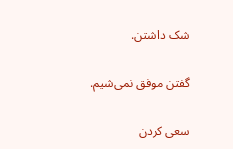شک داشتن.

گفتن موفق نمی‌شیم.

سعی کردن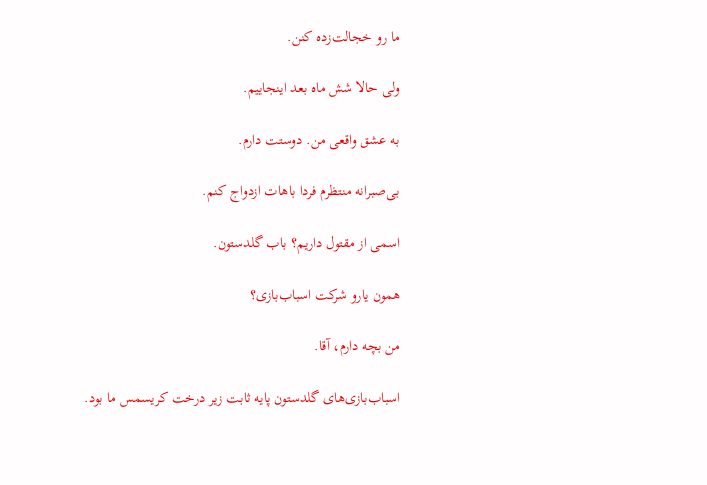ما رو خجالت‌زده کنن.

ولی حالا شش ماه بعد اینجاییم.

به عشق واقعی من. دوستت دارم.

بی‌صبرانه منتظرم فردا باهات ازدواج کنم.

اسمی از مقتول داریم؟ باب گلدستون.

همون یارو شرکت اسباب‌بازی؟

من بچه دارم، آقا.

اسباب‌بازی‌های گلدستون پایه ثابت زیر درخت کریسمس ما بود.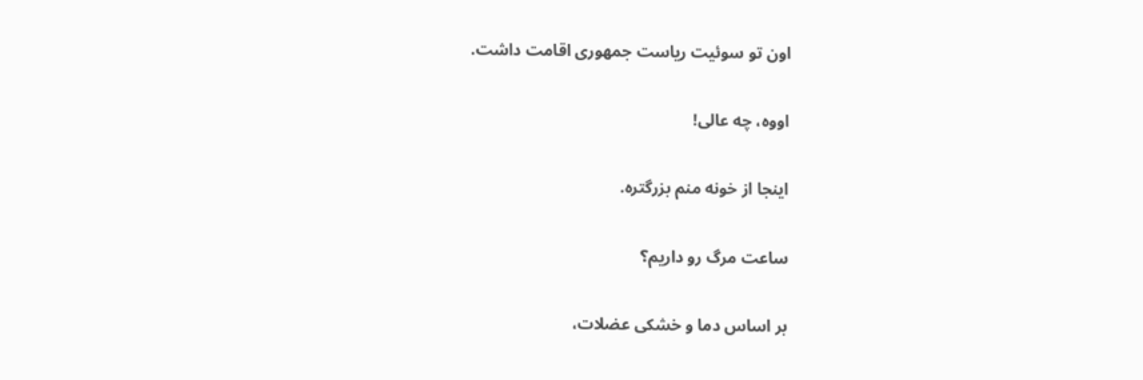اون تو سوئیت ریاست جمهوری اقامت داشت.

اووه، چه عالی!

اینجا از خونه منم بزرگتره.

ساعت مرگ رو داریم؟

بر اساس دما و خشکی عضلات،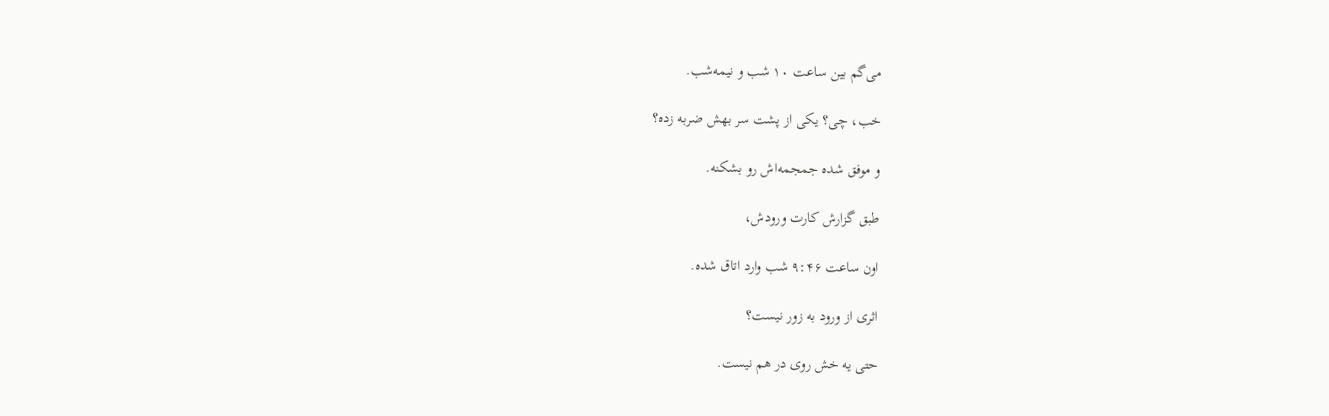می‌گم بین ساعت ۱۰ شب و نیمه‌شب.

خب، چی؟ یکی از پشت سر بهش ضربه زده؟

و موفق شده جمجمه‌اش رو بشکنه.

طبق گزارش کارت ورودش،

اون ساعت ۹:۴۶ شب وارد اتاق شده.

اثری از ورود به زور نیست؟

حتی یه خش روی در هم نیست.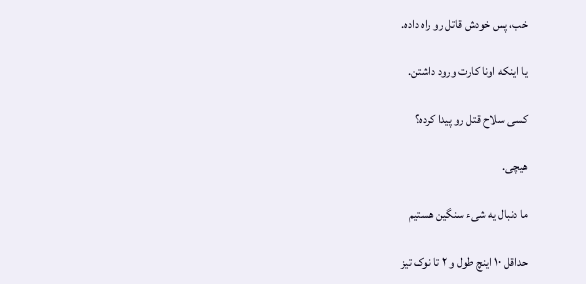خب، پس خودش قاتل رو راه داده.

یا اینکه اونا کارت ورود داشتن.

کسی سلاح قتل رو پیدا کرده؟

هیچی.

ما دنبال یه شیء سنگین هستیم

حداقل ۱۰ اینچ طول و ۲ تا نوک تیز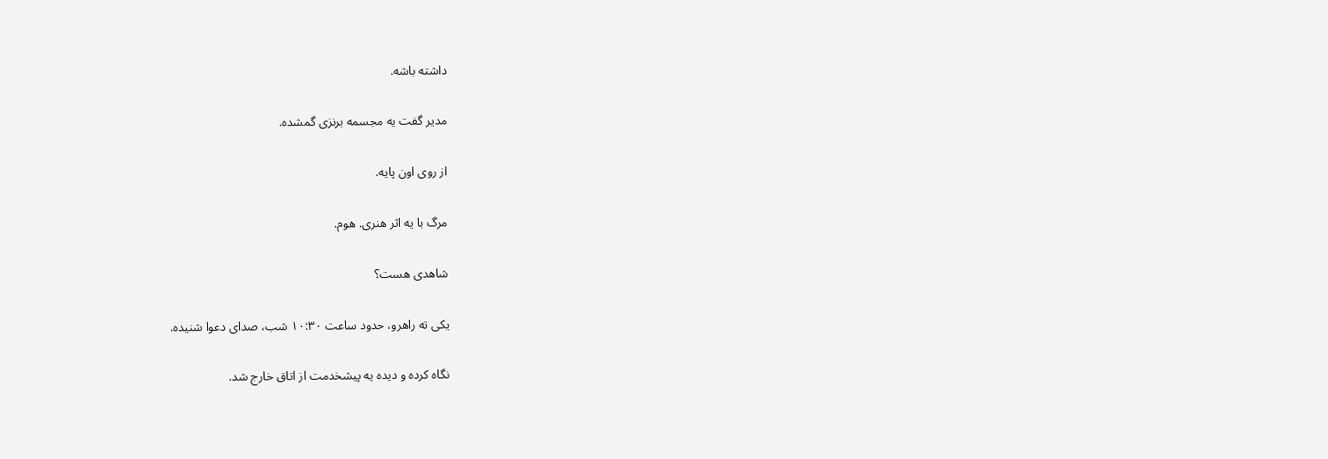داشته باشه.

مدیر گفت یه مجسمه برنزی گمشده.

از روی اون پایه.

مرگ با یه اثر هنری. هوم.

شاهدی هست؟

یکی ته راهرو، حدود ساعت ۱۰:۳۰ شب، صدای دعوا شنیده.

نگاه کرده و دیده یه پیشخدمت از اتاق خارج شد.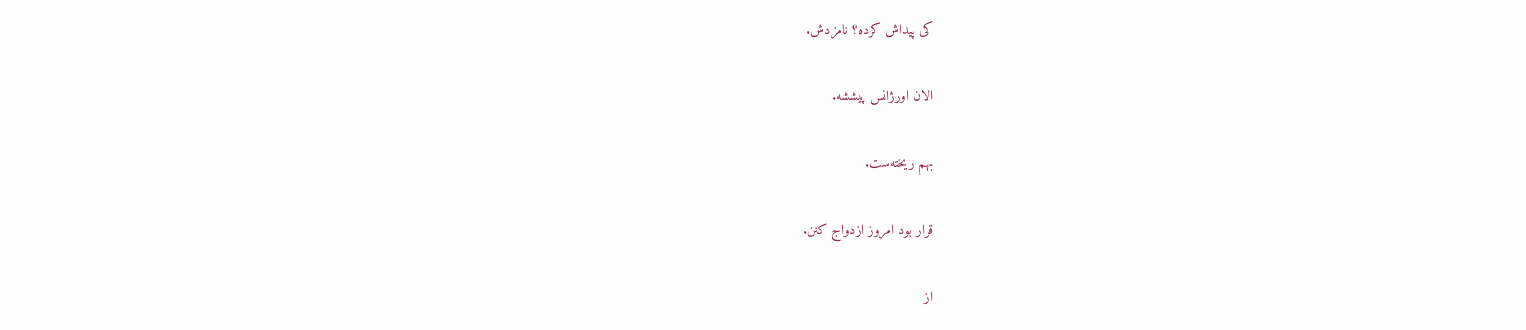کی پیداش کرده؟ نامزدش.

الان اورژانس پیششه.

بهم ریخته‌ست.

قرار بود امروز ازدواج کنن.

از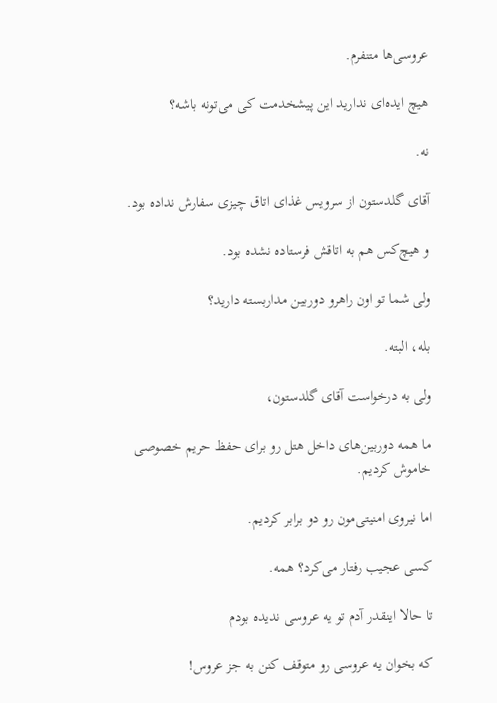عروسی‌ها متنفرم.

هیچ ایده‌ای ندارید این پیشخدمت کی می‌تونه باشه؟

نه.

آقای گلدستون از سرویس غذای اتاق چیزی سفارش نداده بود.

و هیچ‌کس هم به اتاقش فرستاده نشده بود.

ولی شما تو اون راهرو دوربین مداربسته دارید؟

بله، البته.

ولی به درخواست آقای گلدستون،

ما همه دوربین‌های داخل هتل رو برای حفظ حریم خصوصی خاموش کردیم.

اما نیروی امنیتی‌مون رو دو برابر کردیم.

کسی عجیب رفتار می‌کرد؟ همه.

تا حالا اینقدر آدم تو یه عروسی ندیده بودم

که بخوان یه عروسی رو متوقف کنن به جز عروس!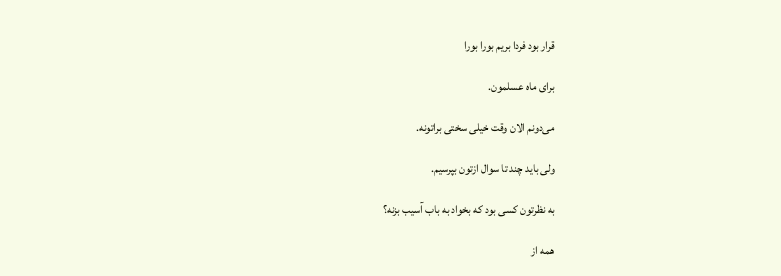قرار بود فردا بریم بورا بورا

برای ماه عسلمون.

می‌دونم الان وقت خیلی سختی براتونه.

ولی باید چند تا سوال ازتون بپرسیم.

به نظرتون کسی بود که بخواد به باب آسیب بزنه؟

همه از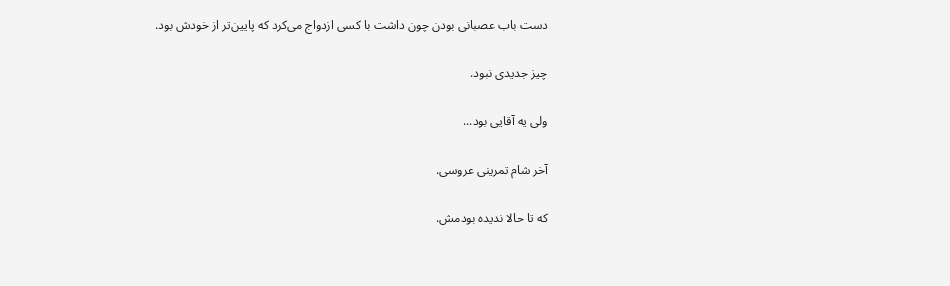دست باب عصبانی بودن چون داشت با کسی ازدواج می‌کرد که پایین‌تر از خودش بود.

چیز جدیدی نبود.

ولی یه آقایی بود...

آخر شام تمرینی عروسی.

که تا حالا ندیده بودمش.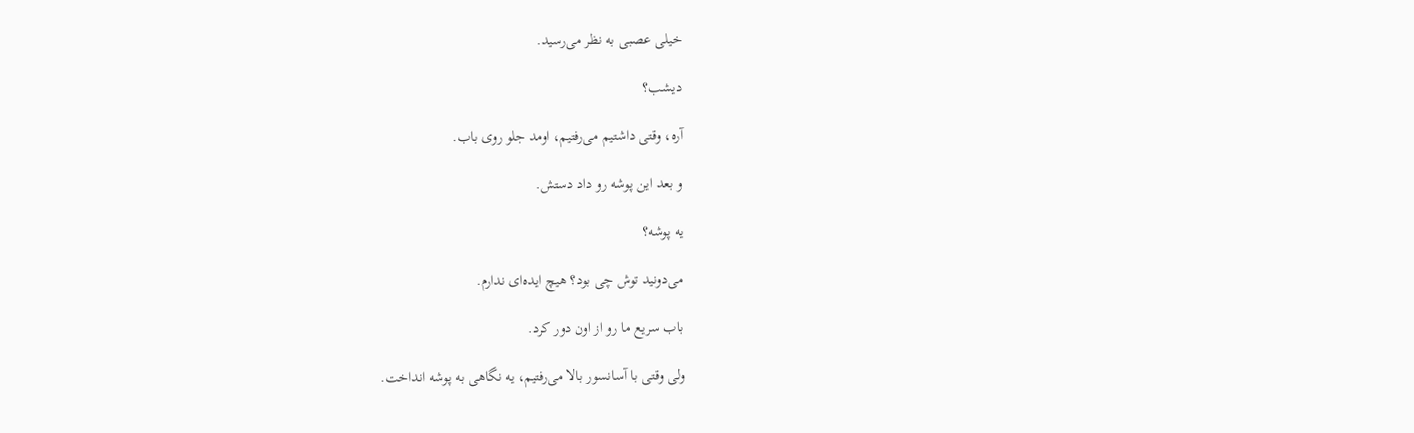خیلی عصبی به نظر می‌رسید.

دیشب؟

آره، وقتی داشتیم می‌رفتیم، اومد جلو روی باب.

و بعد این پوشه رو داد دستش.

یه پوشه؟

می‌دونید توش چی بود؟ هیچ ایده‌ای ندارم.

باب سریع ما رو از اون دور کرد.

ولی وقتی با آسانسور بالا می‌رفتیم، یه نگاهی به پوشه انداخت.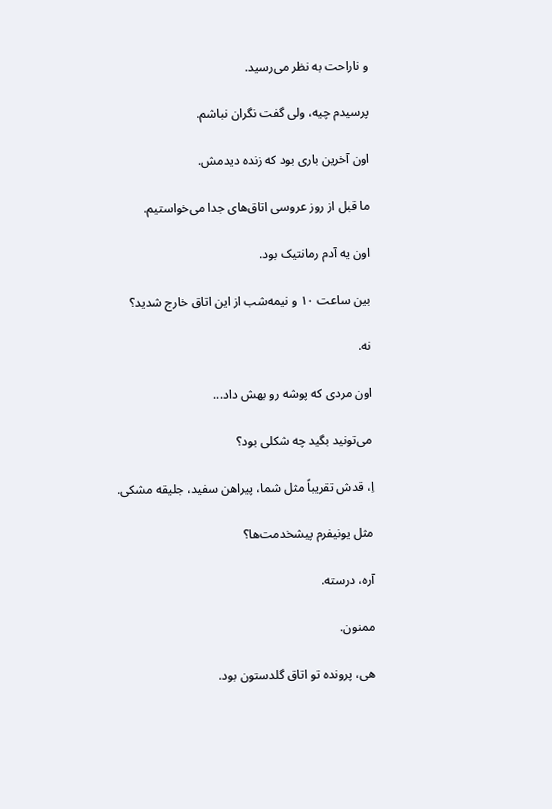و ناراحت به نظر می‌رسید.

پرسیدم چیه، ولی گفت نگران نباشم.

اون آخرین باری بود که زنده دیدمش.

ما قبل از روز عروسی اتاق‌های جدا می‌خواستیم.

اون یه آدم رمانتیک بود.

بین ساعت ۱۰ و نیمه‌شب از این اتاق خارج شدید؟

نه.

اون مردی که پوشه رو بهش داد...

می‌تونید بگید چه شکلی بود؟

اِ، قدش تقریباً مثل شما، پیراهن سفید، جلیقه مشکی.

مثل یونیفرم پیشخدمت‌ها؟

آره، درسته.

ممنون.

هی، پرونده تو اتاق گلدستون بود.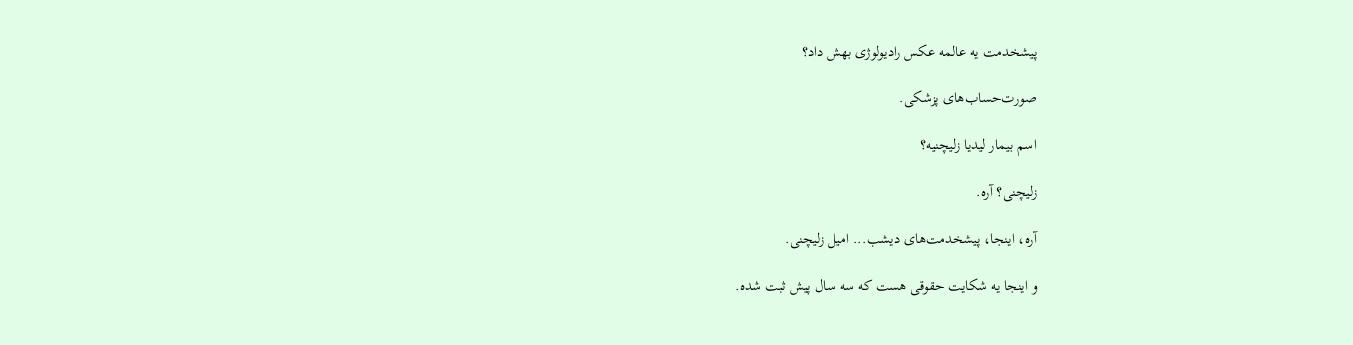پیشخدمت یه عالمه عکس رادیولوژی بهش داد؟

صورت‌حساب‌های پزشکی.

اسم بیمار لیدیا زلیچنیه؟

زلیچنی؟ آره.

آره، اینجا، پیشخدمت‌های دیشب... امیل زلیچنی.

و اینجا یه شکایت حقوقی هست که سه سال پیش ثبت شده.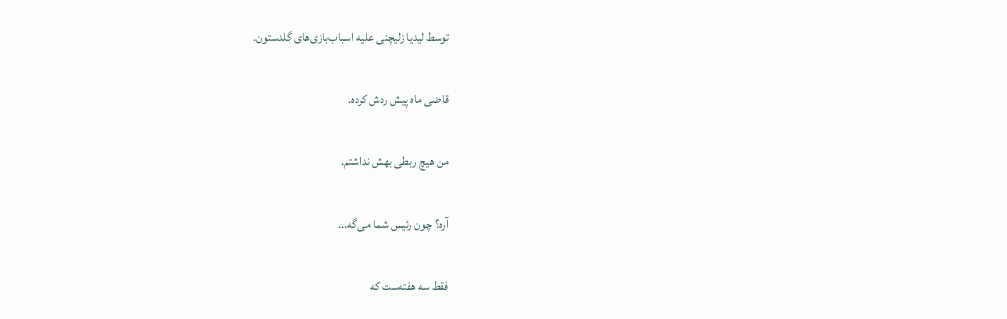توسط لیدیا زلیچنی علیه اسباب‌بازی‌های گلدستون.

قاضی ماه پیش ردش کرده.

من هیچ ربطی بهش نداشتم.

آره؟ چون رئیس شما می‌گه...

فقط سه هفته‌ست که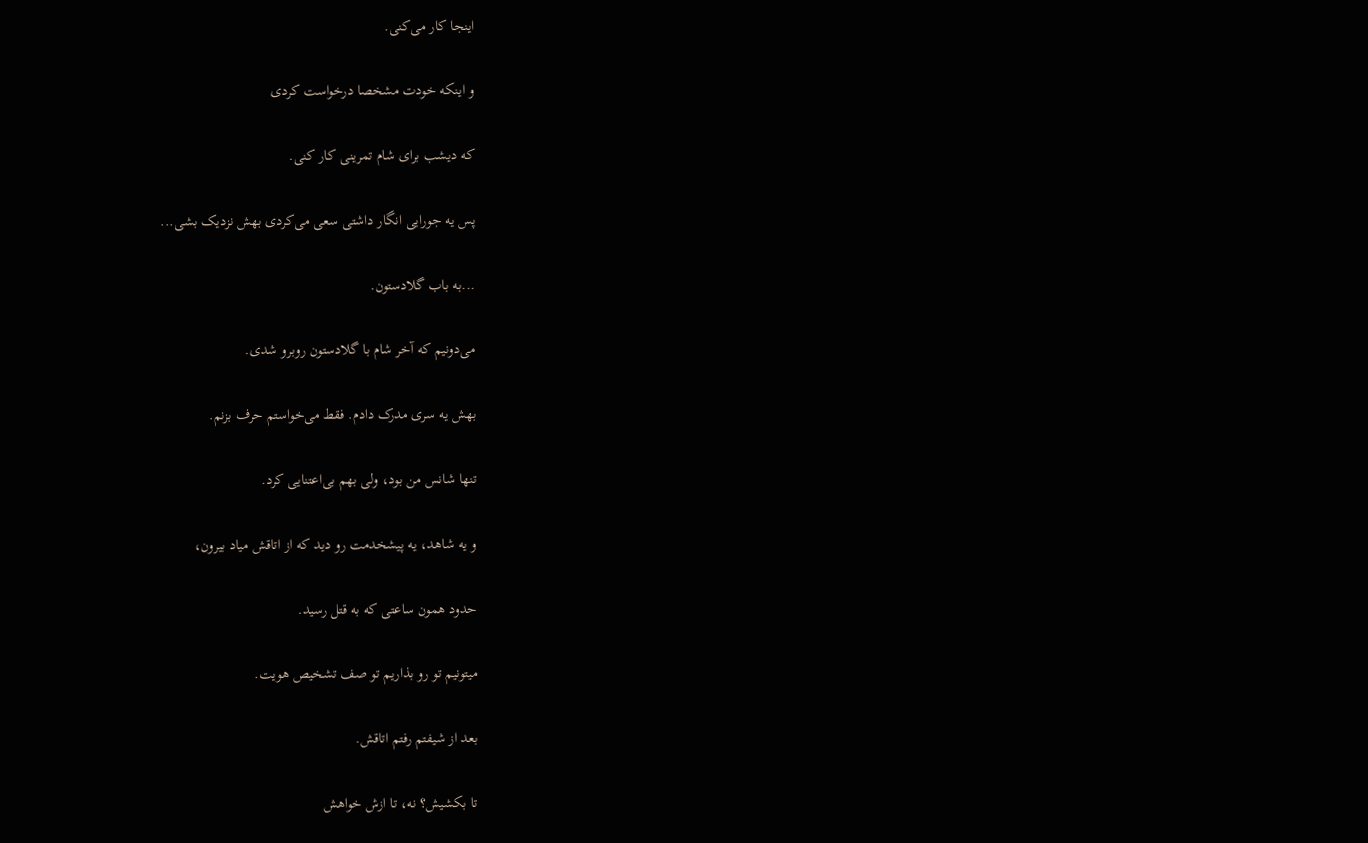اینجا کار می‌کنی.

و اینکه خودت مشخصا درخواست کردی

که دیشب برای شام تمرینی کار کنی.

پس یه جورایی انگار داشتی سعی می‌کردی بهش نزدیک بشی...

...به باب گلادستون.

می‌دونیم که آخر شام با گلادستون روبرو شدی.

بهش یه سری مدرک دادم. فقط می‌خواستم حرف بزنم.

تنها شانس من بود، ولی بهم بی‌اعتنایی کرد.

و یه شاهد، یه پیشخدمت رو دید که از اتاقش میاد بیرون،

حدود همون ساعتی که به قتل رسید.

میتونیم تو رو بذاریم تو صف تشخیص هویت.

بعد از شیفتم رفتم اتاقش.

تا بکشیش؟ نه، تا ازش خواهش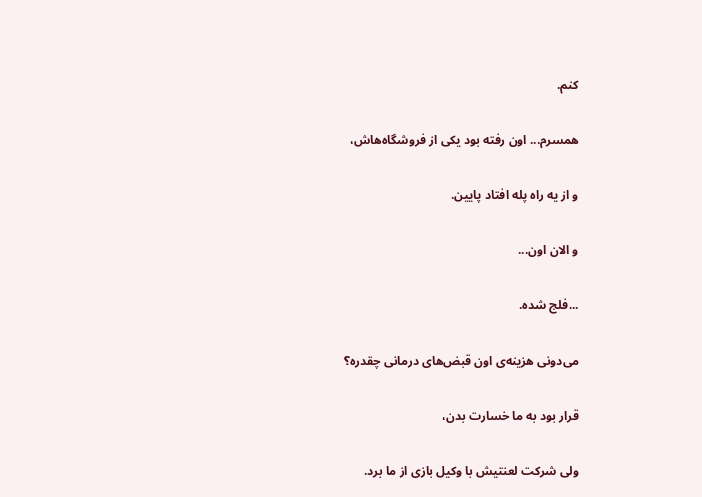کنم.

همسرم... اون رفته بود یکی از فروشگاه‌هاش،

و از یه راه پله افتاد پایین.

و الان اون...

...فلج شده.

می‌دونی هزینه‌ی اون قبض‌های درمانی چقدره؟

قرار بود به ما خسارت بدن،

ولی شرکت لعنتیش با وکیل بازی از ما برد.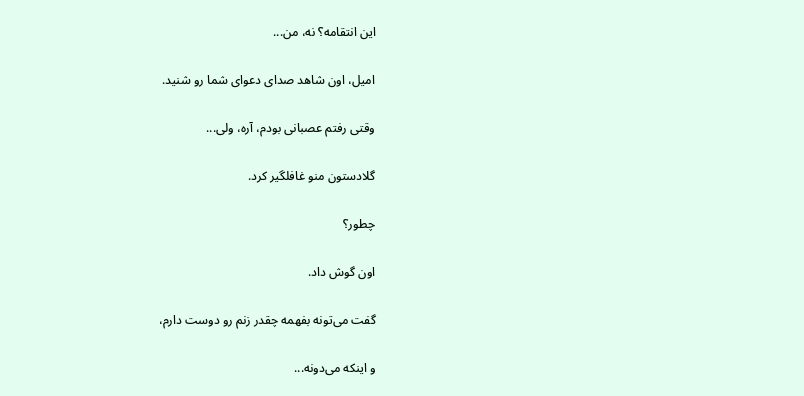این انتقامه؟ نه، من...

امیل، اون شاهد صدای دعوای شما رو شنید.

وقتی رفتم عصبانی بودم، آره، ولی...

گلادستون منو غافلگیر کرد.

چطور؟

اون گوش داد.

گفت می‌تونه بفهمه چقدر زنم رو دوست دارم،

و اینکه می‌دونه...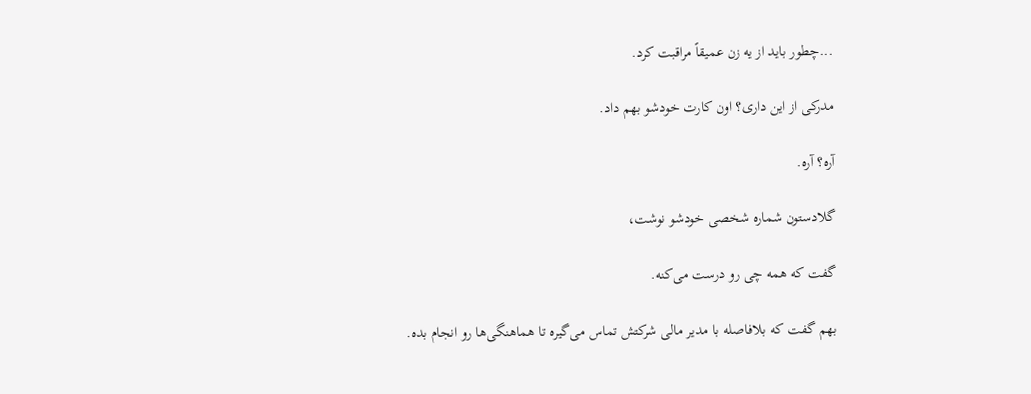...چطور باید از یه زن عمیقاً مراقبت کرد.

مدرکی از این داری؟ اون کارت خودشو بهم داد.

آره؟ آره.

گلادستون شماره شخصی خودشو نوشت،

گفت که همه چی رو درست می‌کنه.

بهم گفت که بلافاصله با مدیر مالی شرکتش تماس می‌گیره تا هماهنگی‌ها رو انجام بده.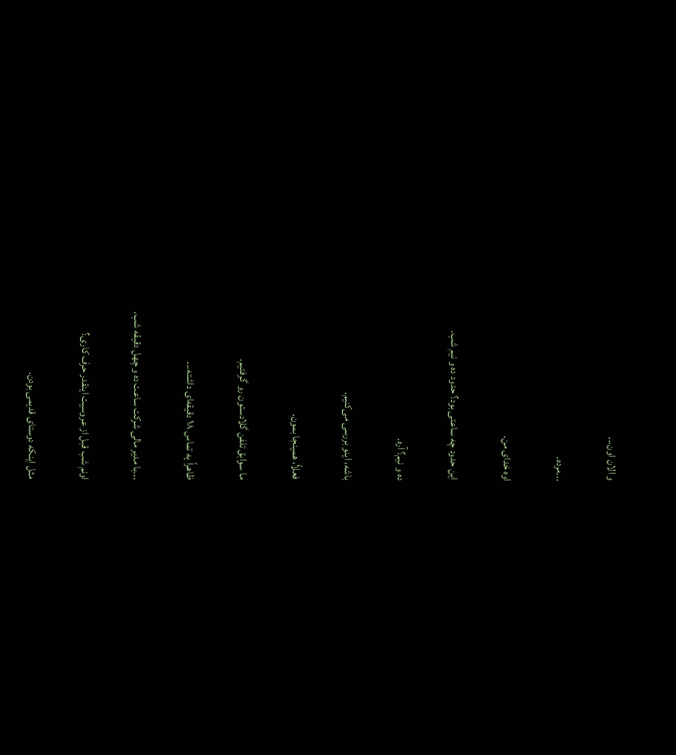و الان اون...

...مرده.

اوه خدای من.

این حدود چه ساعتی بود؟ حدود ده و نیم شب.

ده و نیم؟ آره.

باشه، اینو بررسی می‌کنیم.

فعلاً، همینجا بمون.

ما سوابق تلفن گلادستون رو گرفتیم.

ظاهراً یه تماس ۱۸ دقیقه‌ای داشته...

...با مدیر مالی شرکت ساعت ده و چهل دقیقه شب.

اونم شب قبل از عروسیت اینقدر حرف کاری؟

مثل اینکه دوستای قدیمی بودن.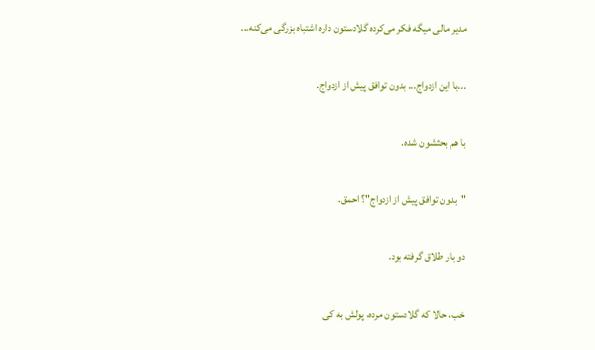مدیر مالی میگه فکر می‌کرده گلادستون داره اشتباه بزرگی می‌کنه...

...با این ازدواج... بدون توافق پیش از ازدواج.

با هم بحثشون شده.

"بدون توافق پیش از ازدواج"؟ احمق.

دو بار طلاق گرفته بود.

خب، حالا که گلادستون مرده، پولش به کی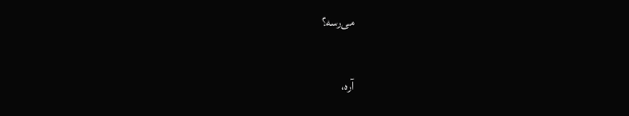می‌رسه؟

آره،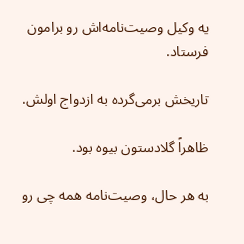یه وکیل وصیت‌نامه‌اش رو برامون فرستاد.

تاریخش برمی‌گرده به ازدواج اولش.

ظاهراً گلادستون بیوه بود.

به هر حال، وصیت‌نامه همه چی رو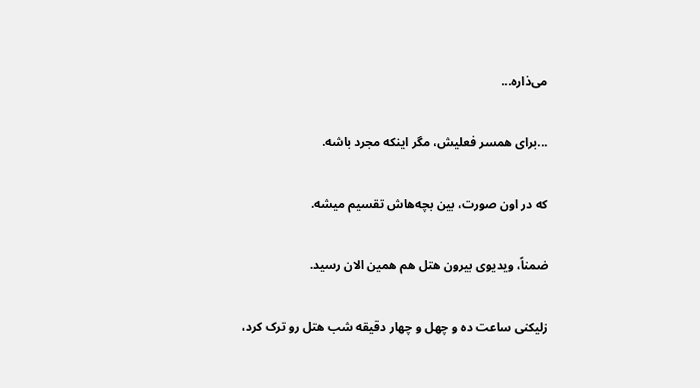می‌ذاره...

...برای همسر فعلیش، مگر اینکه مجرد باشه.

که در اون صورت، بین بچه‌هاش تقسیم میشه.

ضمناً، ویدیوی بیرون هتل هم همین الان رسید.

زلیکنی ساعت ده و چهل و چهار دقیقه شب هتل رو ترک کرد،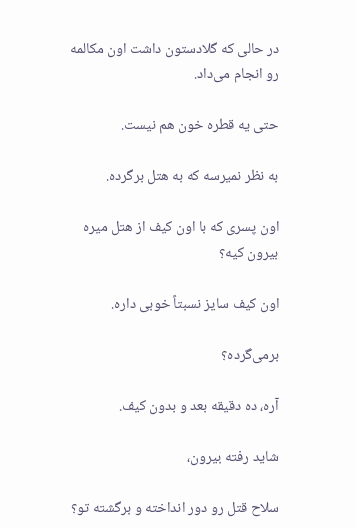در حالی که گلادستون داشت اون مکالمه رو انجام می‌داد.

حتی یه قطره خون هم نیست.

به نظر نمیرسه که به هتل برگرده.

اون پسری که با اون کیف از هتل میره بیرون کیه؟

اون کیف سایز نسبتاً خوبی داره.

برمی‌گرده؟

آره، ده دقیقه بعد و بدون کیف.

شاید رفته بیرون،

سلاح قتل رو دور انداخته و برگشته تو؟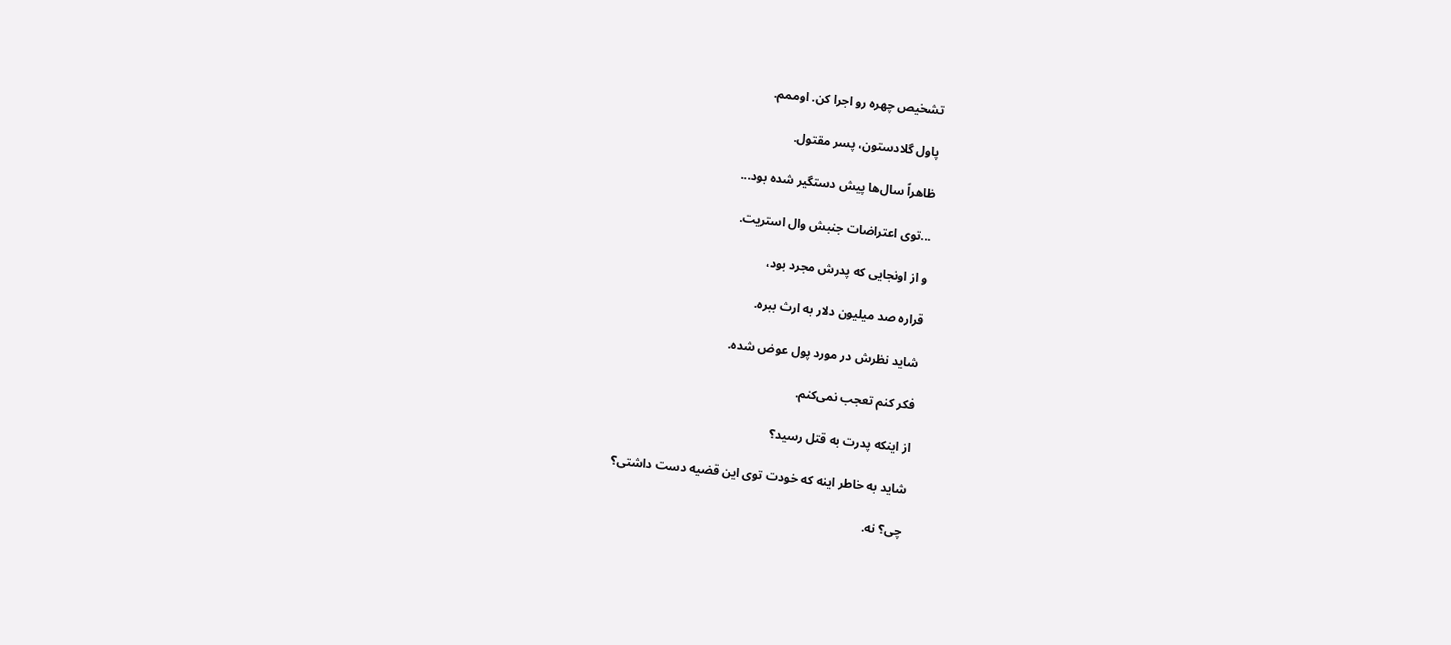تشخیص چهره رو اجرا کن. اوممم.

پاول گلادستون، پسر مقتول.

ظاهراً سال‌ها پیش دستگیر شده بود...

...توی اعتراضات جنبش وال استریت.

و از اونجایی که پدرش مجرد بود،

قراره صد میلیون دلار به ارث ببره.

شاید نظرش در مورد پول عوض شده.

فکر کنم تعجب نمی‌کنم.

از اینکه پدرت به قتل رسید؟

شاید به خاطر اینه که خودت توی این قضیه دست داشتی؟

چی؟ نه.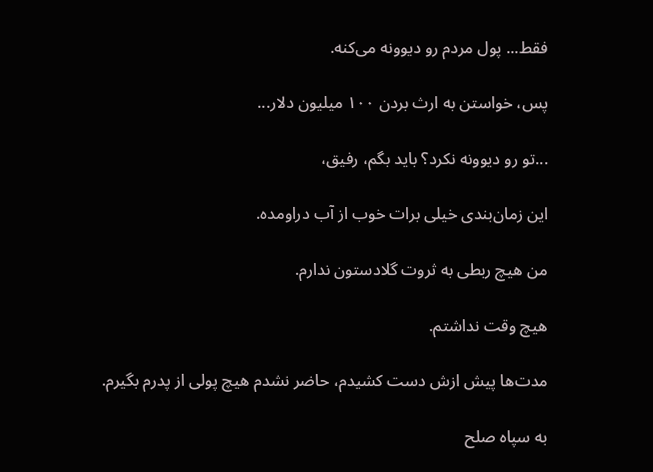فقط... پول مردم رو دیوونه می‌کنه.

پس، خواستن به ارث بردن ۱۰۰ میلیون دلار...

...تو رو دیوونه نکرد؟ باید بگم، رفیق،

این زمان‌بندی خیلی برات خوب از آب دراومده.

من هیچ ربطی به ثروت گلادستون ندارم.

هیچ وقت نداشتم.

مدت‌ها پیش ازش دست کشیدم، حاضر نشدم هیچ پولی از پدرم بگیرم.

به سپاه صلح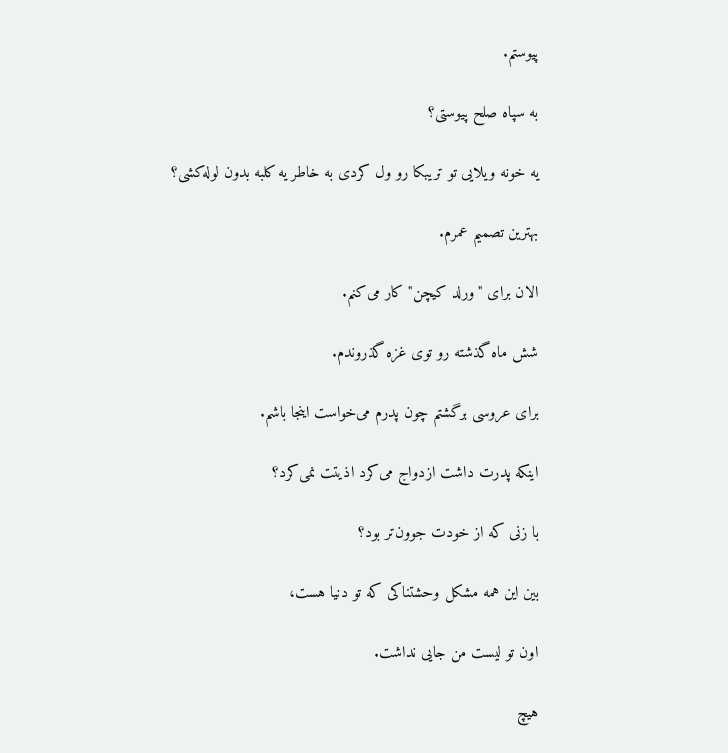پیوستم.

به سپاه صلح پیوستی؟

یه خونه ویلایی تو تریبکا رو ول کردی به خاطر یه کلبه بدون لوله‌کشی؟

بهترین تصمیم عمرم.

الان برای "ورلد کیچن" کار می‌کنم.

شش ماه گذشته رو توی غزه گذروندم.

برای عروسی برگشتم چون پدرم می‌خواست اینجا باشم.

اینکه پدرت داشت ازدواج می‌کرد اذیتت نمی‌کرد؟

با زنی که از خودت جوون‌تر بود؟

بین این همه مشکل وحشتناکی که تو دنیا هست،

اون تو لیست من جایی نداشت.

هیچ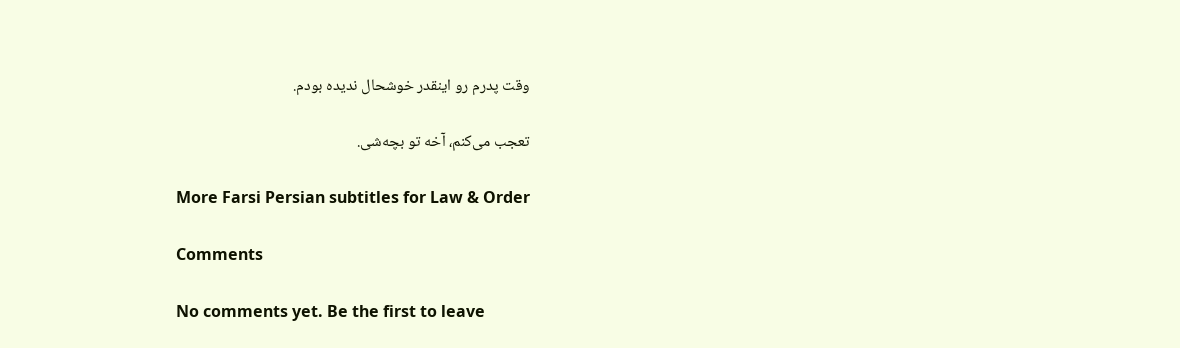وقت پدرم رو اینقدر خوشحال ندیده بودم.

تعجب می‌کنم، آخه تو بچه‌شی.

More Farsi Persian subtitles for Law & Order

Comments

No comments yet. Be the first to leave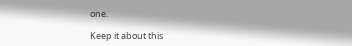one.

Keep it about this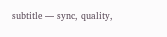subtitle — sync, quality,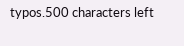typos.500 characters left